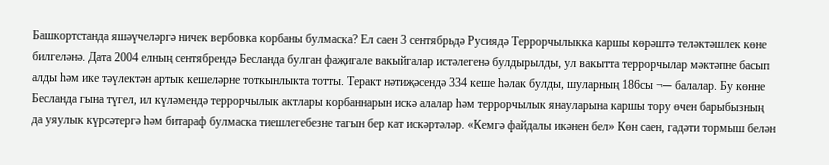Башкортстанда яшәүчеләргә ничек вербовка корбаны булмаска? Ел саен 3 сентябрьдә Русиядә Террорчылыкка каршы көрәштә теләктәшлек көне билгеләнә. Дата 2004 елның сентябрендә Бесланда булган фаҗигале вакыйгалар истәлегенә булдырылды, ул вакытта террорчылар мәктәпне басып алды һәм ике тәүлектән артык кешеләрне тоткынлыкта тотты. Теракт нәтиҗәсендә 334 кеше һәлак булды, шуларның 186сы ¬─ балалар. Бу көнне Бесланда гына түгел, ил күләмендә террорчылык актлары корбаннарын искә алалар һәм террорчылык янауларына каршы тору өчен барыбызның да уяулык күрсәтергә һәм битараф булмаска тиешлегебезне тагын бер кат искәртәләр. «Кемгә файдалы икәнен бел» Көн саен, гадәти тормыш белән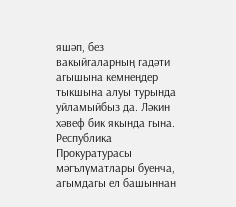яшәп, без вакыйгаларның гадәти агышына кемнеңдер тыкшына алуы турында уйламыйбыз да. Ләкин хәвеф бик якында гына. Республика Прокуратурасы мәгълүматлары буенча, агымдагы ел башыннан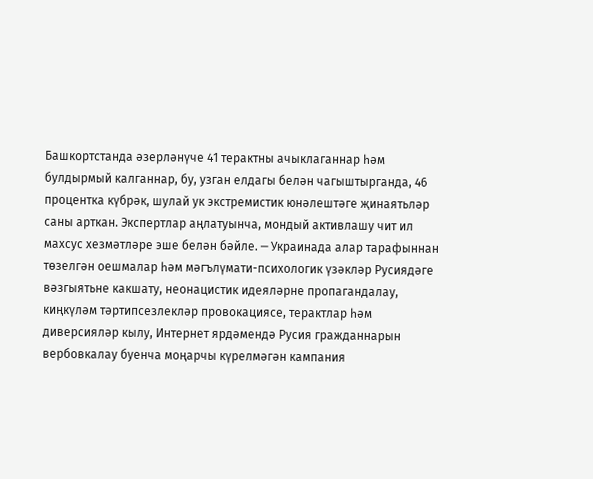Башкортстанда әзерләнүче 41 терактны ачыклаганнар һәм булдырмый калганнар, бу, узган елдагы белән чагыштырганда, 46 процентка күбрәк, шулай ук экстремистик юнәлештәге җинаятьләр саны арткан. Экспертлар аңлатуынча, мондый активлашу чит ил махсус хезмәтләре эше белән бәйле. ─ Украинада алар тарафыннан төзелгән оешмалар һәм мәгълүмати-психологик үзәкләр Русиядәге вәзгыятьне какшату, неонацистик идеяләрне пропагандалау, киңкүләм тәртипсезлекләр провокациясе, терактлар һәм диверсияләр кылу, Интернет ярдәмендә Русия гражданнарын вербовкалау буенча моңарчы күрелмәгән кампания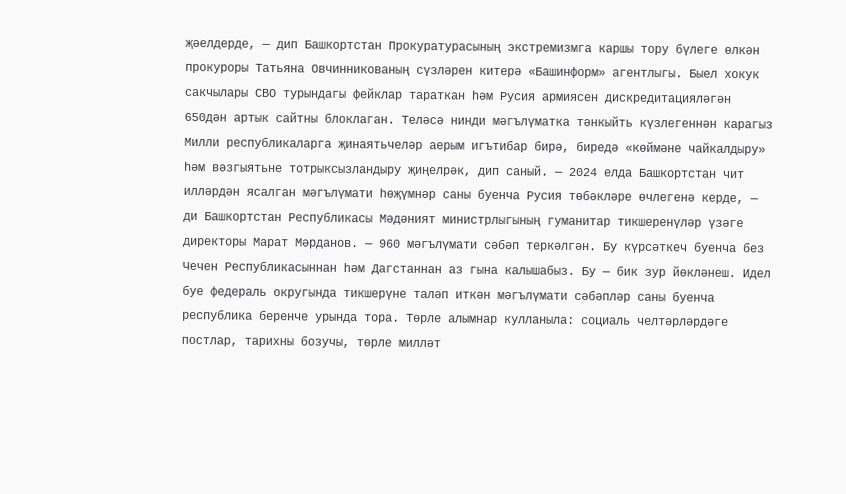җәелдерде, ─ дип Башкортстан Прокуратурасының экстремизмга каршы тору бүлеге өлкән прокуроры Татьяна Овчинникованың сүзләрен китерә «Башинформ» агентлыгы. Быел хокук сакчылары СВО турындагы фейклар тараткан һәм Русия армиясен дискредитацияләгән 650дән артык сайтны блоклаган. Теләсә нинди мәгълүматка тәнкыйть күзлегеннән карагыз Милли республикаларга җинаятьчеләр аерым игътибар бирә, биредә «көймәне чайкалдыру» һәм вәзгыятьне тотрыксызландыру җиңелрәк, дип саный. ─ 2024 елда Башкортстан чит илләрдән ясалган мәгълүмати һөҗүмнәр саны буенча Русия төбәкләре өчлегенә керде, ─ ди Башкортстан Республикасы Мәдәният министрлыгының гуманитар тикшеренүләр үзәге директоры Марат Мәрданов. ─ 960 мәгълүмати сәбәп теркәлгән. Бу күрсәткеч буенча без Чечен Республикасыннан һәм Дагстаннан аз гына калышабыз. Бу ─ бик зур йөкләнеш. Идел буе федераль округында тикшерүне таләп иткән мәгълүмати сәбәпләр саны буенча республика беренче урында тора. Төрле алымнар кулланыла: социаль челтәрләрдәге постлар, тарихны бозучы, төрле милләт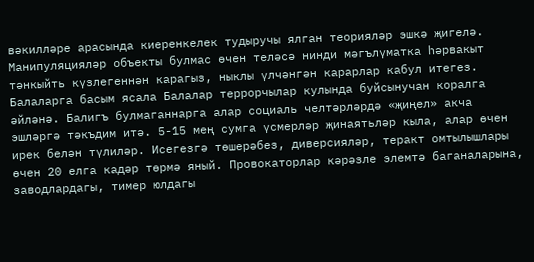вәкилләре арасында киеренкелек тудыручы ялган теорияләр эшкә җигелә. Манипуляцияләр объекты булмас өчен теләсә нинди мәгълүматка һәрвакыт тәнкыйть күзлегеннән карагыз, ныклы үлчәнгән карарлар кабул итегез. Балаларга басым ясала Балалар террорчылар кулында буйсынучан коралга әйләнә. Балигъ булмаганнарга алар социаль челтәрләрдә «җиңел» акча эшләргә тәкъдим итә. 5-15 мең сумга үсмерләр җинаятьләр кыла, алар өчен ирек белән түлиләр. Исегезгә төшерәбез, диверсияләр, теракт омтылышлары өчен 20 елга кадәр төрмә яный. Провокаторлар кәрәзле элемтә баганаларына, заводлардагы, тимер юлдагы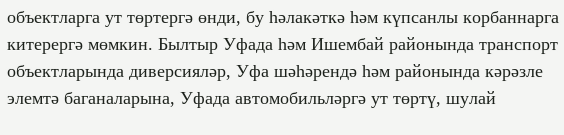объектларга ут төртергә өнди, бу һәлакәткә һәм күпсанлы корбаннарга китерергә мөмкин. Былтыр Уфада һәм Ишембай районында транспорт объектларында диверсияләр, Уфа шәһәрендә һәм районында кәрәзле элемтә баганаларына, Уфада автомобильләргә ут төртү, шулай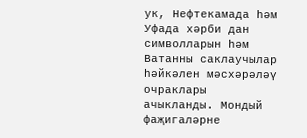ук, Нефтекамада һәм Уфада хәрби дан символларын һәм Ватанны саклаучылар һәйкәлен мәсхәрәләү очраклары ачыкланды. Мондый фаҗигаләрне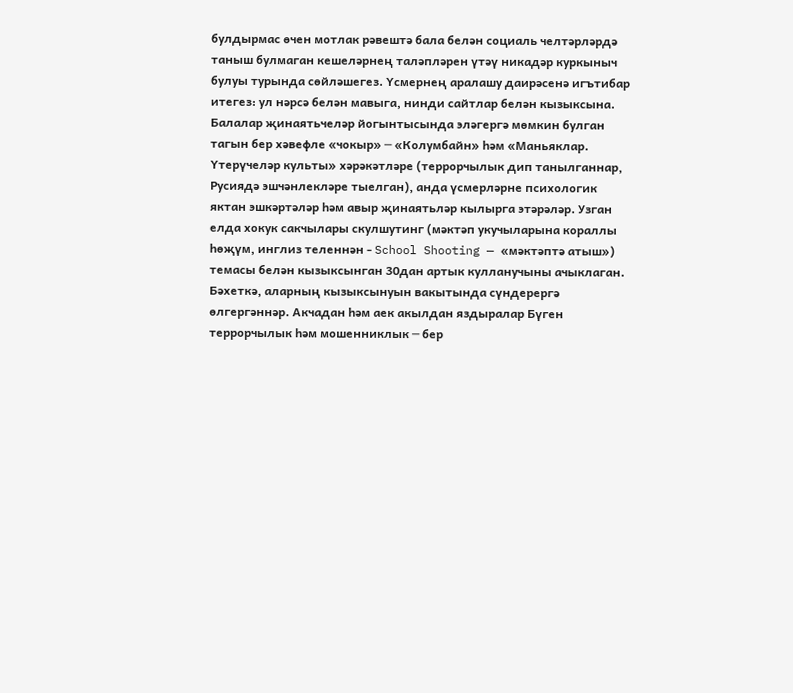булдырмас өчен мотлак рәвештә бала белән социаль челтәрләрдә таныш булмаган кешеләрнең таләпләрен үтәү никадәр куркыныч булуы турында сөйләшегез. Үсмернең аралашу даирәсенә игътибар итегез: ул нәрсә белән мавыга, нинди сайтлар белән кызыксына. Балалар җинаятьчеләр йогынтысында эләгергә мөмкин булган тагын бер хәвефле «чокыр» ─ «Колумбайн» һәм «Маньяклар. Үтерүчеләр культы» хәрәкәтләре (террорчылык дип танылганнар, Русиядә эшчәнлекләре тыелган), анда үсмерләрне психологик яктан эшкәртәләр һәм авыр җинаятьләр кылырга этәрәләр. Узган елда хокук сакчылары скулшутинг (мәктәп укучыларына кораллы һөҗүм, инглиз теленнән - School Shooting — «мәктәптә атыш») темасы белән кызыксынган 30дан артык кулланучыны ачыклаган. Бәхеткә, аларның кызыксынуын вакытында сүндерергә өлгергәннәр. Акчадан һәм аек акылдан яздыралар Бүген террорчылык һәм мошенниклык ─ бер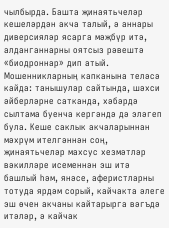чылбырда. Башта җинаятьчеләр кешеләрдән акча талый, ә аннары диверсияләр ясарга мәҗбүр итә, алданганнарны оятсыз рәвештә «биодроннар» дип атый. Мошенникларның капканына теләсә кайда: танышулар сайтында, шәхси әйберләрне сатканда, хәбәрдә сылтама буенча кергәндә дә эләгеп була. Кеше саклык акчаларыннан мәхрүм ителгәннән соң, җинаятьчеләр махсус хезмәтләр вәкилләре исеменнән эш итә башлый һәм, янәсе, аферистларны тотуда ярдәм сорый, кайчакта әлеге эш өчен акчаны кайтарырга вәгъдә итәләр, ә кайчак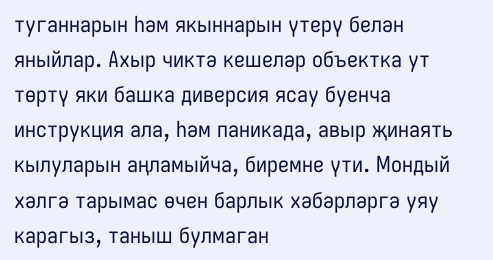туганнарын һәм якыннарын үтерү белән яныйлар. Ахыр чиктә кешеләр объектка ут төртү яки башка диверсия ясау буенча инструкция ала, һәм паникада, авыр җинаять кылуларын аңламыйча, биремне үти. Мондый хәлгә тарымас өчен барлык хәбәрләргә уяу карагыз, таныш булмаган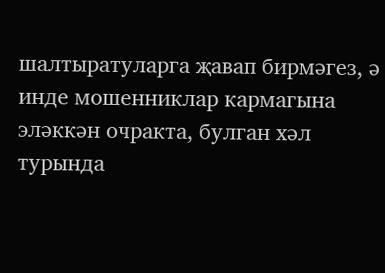шалтыратуларга җавап бирмәгез, ә инде мошенниклар кармагына эләккән очракта, булган хәл турында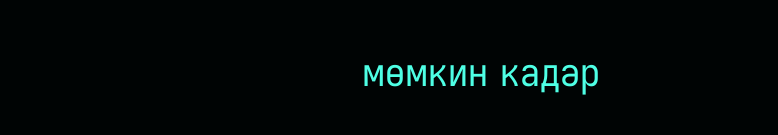мөмкин кадәр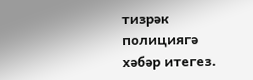тизрәк полициягә хәбәр итегез.